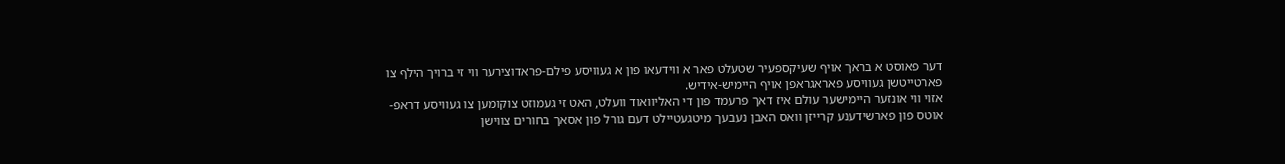דער פאוסט א בראך אויף שעיקספעיר שטעלט פאר א ווידעאו פון א געוויסע פילם-פראדוצירער ווי זי ברויך הילף צו פארטייטשן געוויסע פאראגראפן אויף היימיש-אידיש.
אזוי ווי אונזער היימישער עולם איז דאך פרעמד פון די האליוואוד וועלט, האט זי געמוזט צוקומען צו געוויסע דראפ-אוטס פון פארשידענע קרייזן וואס האבן נעבעך מיטגעטיילט דעם גורל פון אסאך בחורים צווישן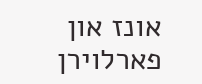אונז און פארלוירן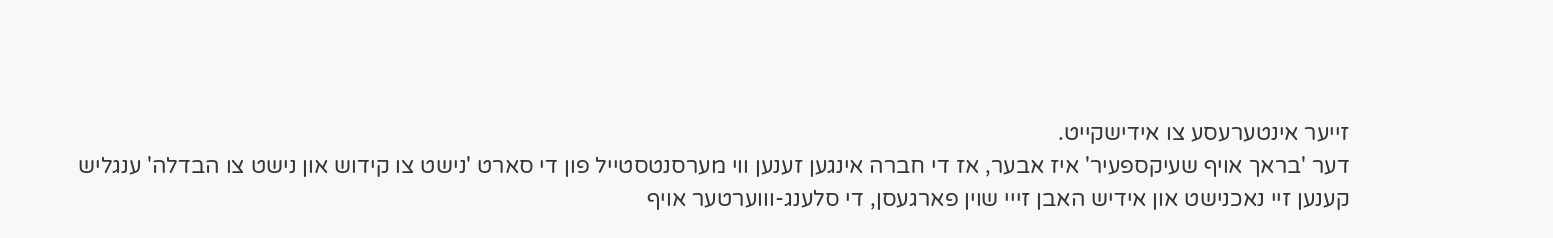זייער אינטערעסע צו אידישקייט.
דער 'בראך אויף שעיקספעיר' איז אבער, אז די חברה אינגען זענען ווי מערסנטסטייל פון די סארט 'נישט צו קידוש און נישט צו הבדלה' ענגליש קענען זיי נאכנישט און אידיש האבן זייי שוין פארגעסן, די סלענג-וווערטער אויף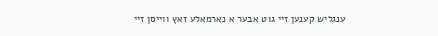ענגליש קענען זיי גוט אבער א נארמאלע זאץ ווייסן זיי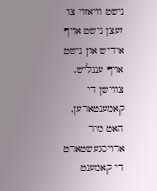נישט וויאזוי צו זעצן נישט אויף אידיש און נישט אויף ענגליש.
צווישן די קאמענטארען, האט מיר ארויסגעשטארט די קאמענט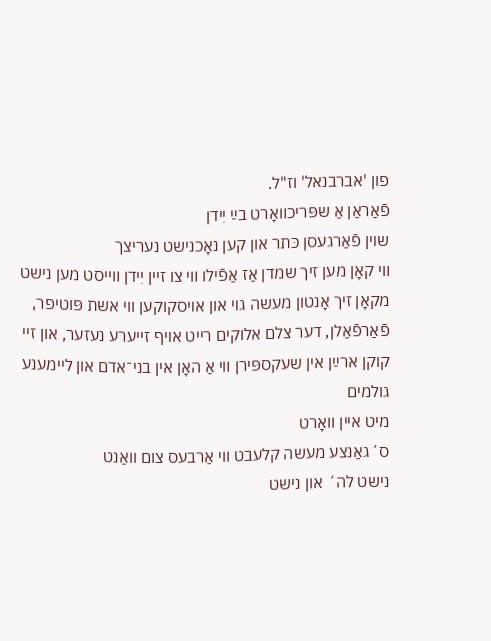פון 'אברבנאל' וז"ל.
פֿאַראַן אַ שפּריכװאָרט בײַ יִידן
שױן פֿאַרגעסן כּתר און קען נאָכנישט נעריצך
װי קאָן מען זיך שמדן אַז אַפֿילו װי צו זיין יִידן װייסט מען נישט
מקאָן זיך אָנטון מעשה גױ און אױסקוקען ווי אשת פּוטיפר, פֿאַרפֿאַלן, דער צלם אלוקים רייט אױף זייערע נעזער, און זיי קוקן ארײַן אין שעקספּירן װי אַ האָן אין בני־אדם און ליימענע גולמים
מיט איין וואָרט
ס´גאַנצע מעשה קלעבט ווי אַרבעס צום וואַנט
נישט לה´ און נישט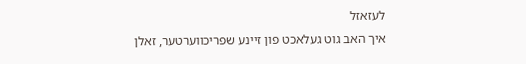לעזאזל
איך האב גוט געלאכט פון זיינע שפריכווערטער, זאלן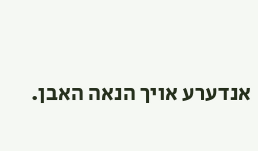אנדערע אויך הנאה האבן.